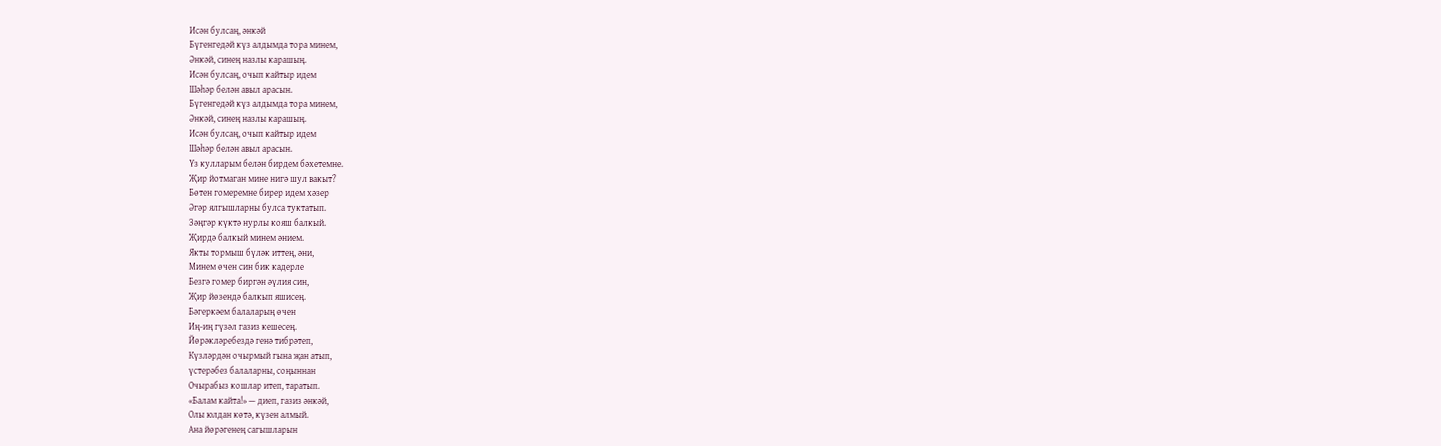Исән булсаң, әнкәй
Бүгенгедәй күз алдымда тора минем,
Әнкәй, синең назлы карашың.
Исән булсаң, очып кайтыр идем
Шәһәр белән авыл арасын.
Бүгенгедәй күз алдымда тора минем,
Әнкәй, синең назлы карашың.
Исән булсаң, очып кайтыр идем
Шәһәр белән авыл арасын.
Үз кулларым белән бирдем бәхетемне.
Җир йотмаган мине нигә шул вакыт?
Бөтен гомеремне бирер идем хәзер
Әгәр ялгышларны булса туктатып.
Зәңгәр күктә нурлы кояш балкый.
Җирдә балкый минем әнием.
Якты тормыш бүләк иттең, әни,
Минем өчен син бик кадерле
Безгә гомер биргән әүлия син,
Җир йөзендә балкып яшисең.
Бәгеркәем балаларың өчен
Иң-иң гүзәл газиз кешесең.
Йөрәкләребездә генә тибрәтеп,
Күзләрдән очырмый гына җан атып,
үстерәбез балаларны, соңыннан
Очырабыз кошлар итеп, таратып.
«Балам кайта!» — диеп, газиз әнкәй,
Олы юлдан көтә, күзен алмый.
Ана йөрәгенең сагышларын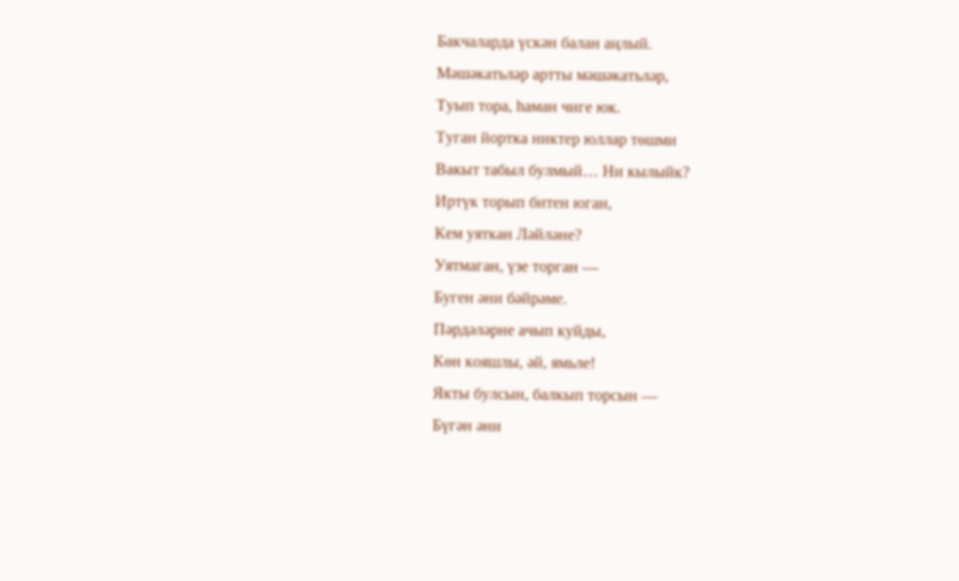Бакчаларда үскән балан аңлый.
Мәшәкатьләр артты мәшәкатьләр,
Туып тора, һаман чиге юк.
Туган йортка никтер юллар төшми
Вакыт табыл булмый… Ни кылыйк?
Иртүк торып битен юган,
Кем уяткан Ләйләне?
Уятмаган, үзе торган —
Буген әни бәйрәме.
Пәрдәләрне ачып куйды,
Көн кояшлы, әй, ямьле!
Якты булсын, балкып торсын —
Бүгән әни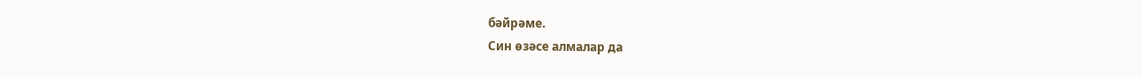бәйрәме.
Син өзәсе алмалар да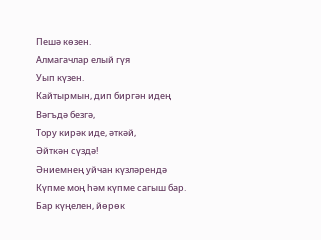Пешә көзен.
Алмагачлар елый гүя
Уып күзен.
Кайтырмын, дип биргән идең
Вәгъдә безгә,
Тору кирәк иде, әткәй,
Әйткән сүздә!
Әниемнең уйчан күзләрендә
Күпме моң һәм күпме сагыш бар.
Бар күңелен, йөрөк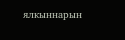ялкыннарын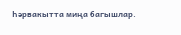Һәрвакытта миңа багышлар.